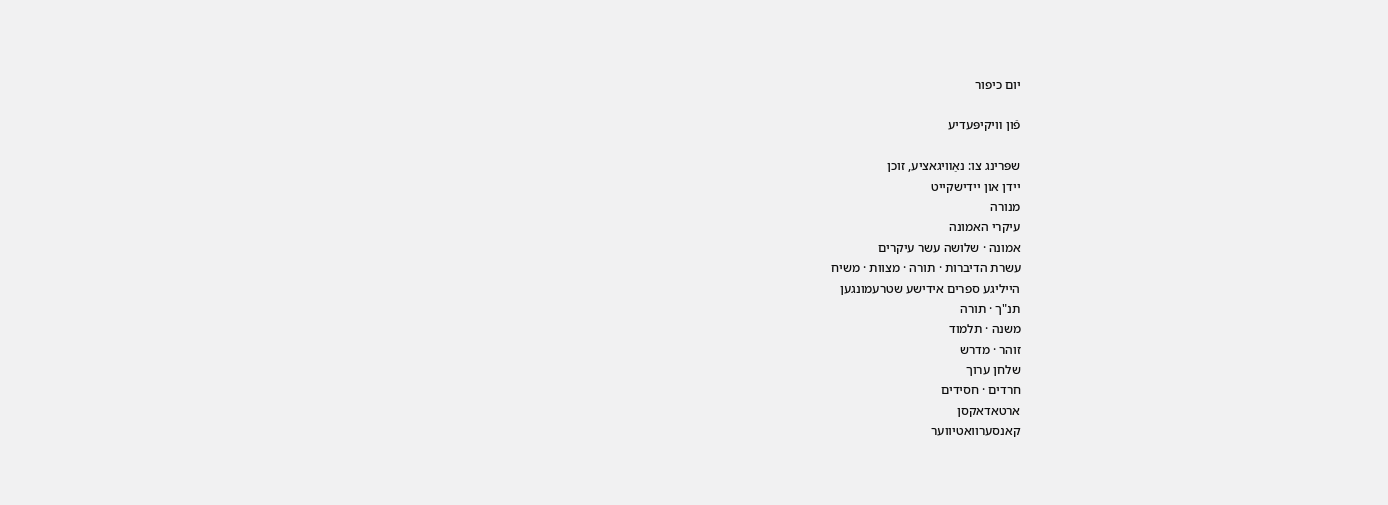יום כיפור

פֿון װיקיפּעדיע

שפּרינג צו: נאַװיגאציע, זוכן
יידן און יידישקייט
מנורה
עיקרי האמונה
אמונה · שלושה עשר עיקרים
עשרת הדיברות · תורה · מצוות · משיח
הייליגע ספרים אידישע שטרעמונגען
תנ"ך · תורה
משנה · תלמוד
זוהר · מדרש
שלחן ערוך
חרדים · חסידים
ארטאדאקסן
קאנסערוואטיווער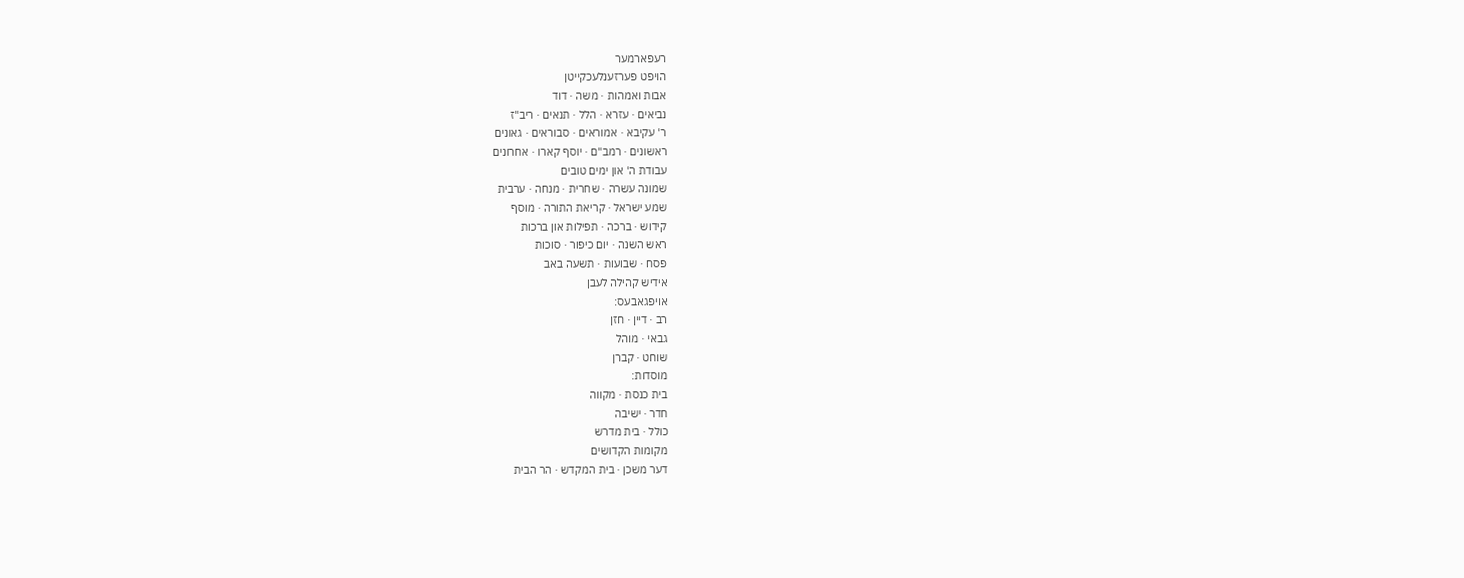רעפארמער
הויפט פערזענלעכקייטן
אבות ואמהות · משה · דוד
נביאים · עזרא · הלל · תנאים · ריב"ז
ר' עקיבא · אמוראים · סבוראים · גאונים
ראשונים · רמב"ם · יוסף קארו · אחרונים
עבודת ה' און ימים טובים
שמונה עשרה · שחרית · מנחה · ערבית
שמע ישראל · קריאת התורה · מוסף
קידוש · ברכה · תפילות און ברכות
ראש השנה · יום כיפור · סוכות
פסח · שבועות · תשעה באב
אידיש קהילה לעבן
אויפגאבעס:
רב · דיין · חזן
גבאי · מוהל
שוחט · קברן
מוסדות:
בית כנסת · מקווה
חדר · ישיבה
כולל · בית מדרש
מקומות הקדושים
דער משכן · בית המקדש · הר הבית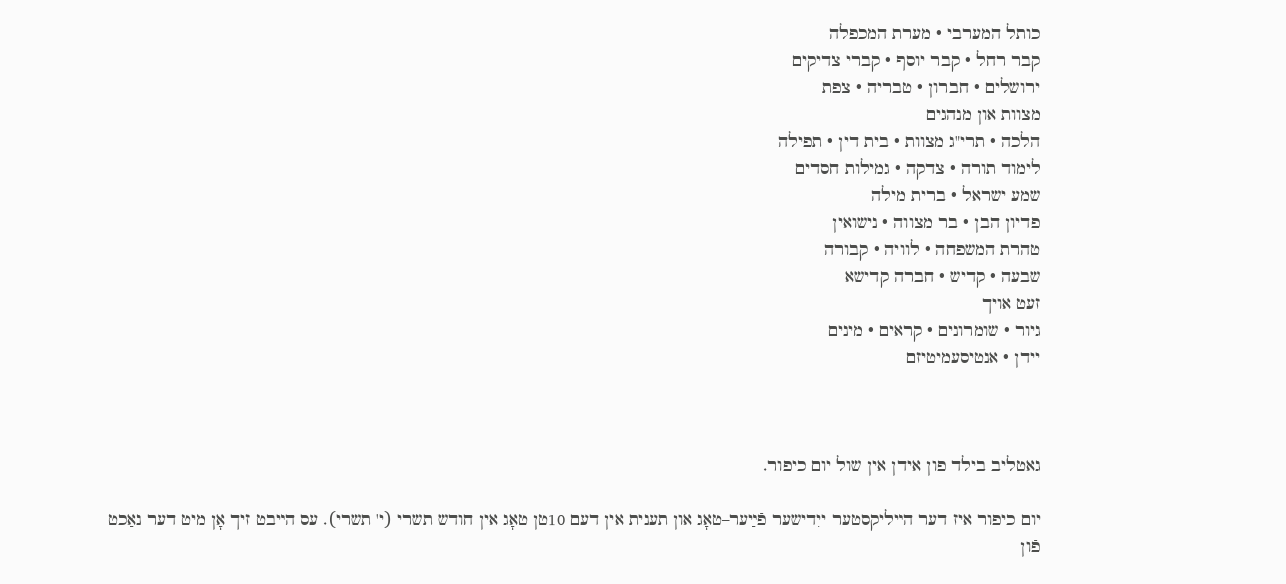כותל המערבי · מערת המכפלה
קבר רחל · קבר יוסף · קברי צדיקים
ירושלים · חברון · טבריה · צפת
מצוות און מנהגים
הלכה · תרי"ג מצוות · בית דין · תפילה
לימוד תורה · צדקה · גמילות חסדים
שמע ישראל · ברית מילה
פדיון הבן · בר מצווה · נישואין
טהרת המשפחה · לוויה · קבורה
שבעה · קדיש · חברה קדישא
זעט אויך
גיור · שומרונים · קראים · מינים
יידן · אנטיסעמיטיזם



גאטליב בילד פון אידן אין שול יום כיפור.

יום כיפור איז דער הײליקסטער ייִדישער פֿײַער–טאָג און תענית אין דעם 10טן טאָג אין חודש תשרי (י' תשרי). עס הײבט זיך אָן מיט דער נאַכט פֿון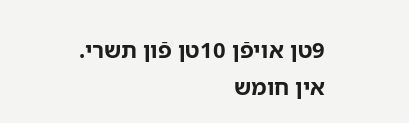9טן אױפֿן 10טן פֿון תשרי. אין חומש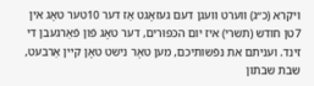ויקרא (כ״ג) װערט װעגן דעם געזאָגט אַז דער 10טער טאָג אין 7טן חודש (תשרי) איז יום הכּפּוּרים, דער טאָג פֿון פֿאַרגעבן די זינד. ועניתם את נפֿשותיכם, מען טאָר נישט טאָן קײן אַרבעט, שבת שבתון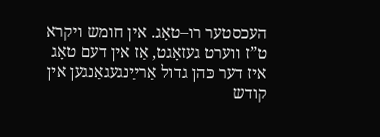העכסטער רו–טאָג. אין חומש ויקרא ט”ז װערט געזאָגט, אַז אין דעם טאָג איז דער כּהן גדול אַרײַנגעגאַנגען אין קודש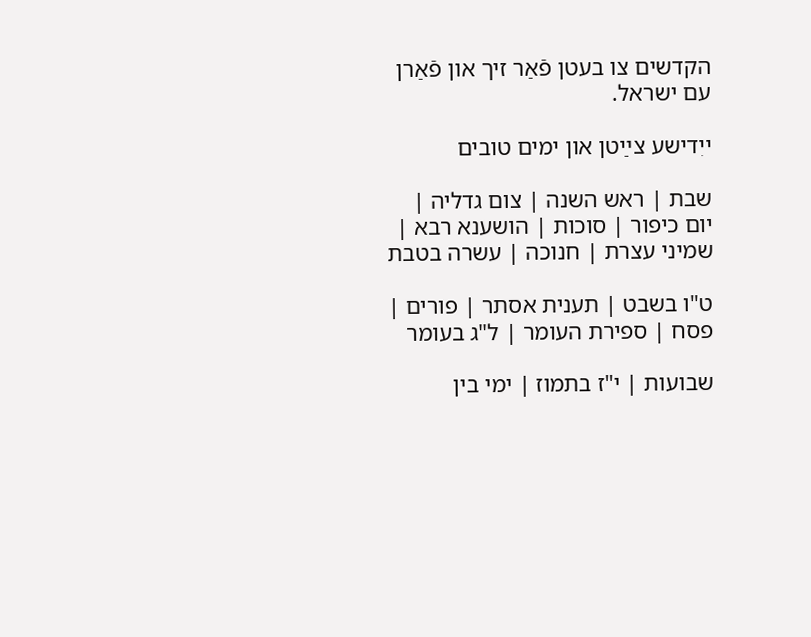הקדשים צו בעטן פֿאַר זיך און פֿאַרן עם ישראל.

ייִדישע צײַטן און ימים טובים

שבת | ראש השנה | צום גדליה | יום כיפור | סוכות | הושענא רבא | שמיני עצרת | חנוכה | עשרה בטבת

ט"ו בשבט | תענית אסתר | פורים | פסח | ספירת העומר | ל"ג בעומר

שבועות | י"ז בתמוז | ימי בין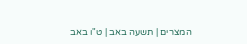המצרים | תשעה באב | ט"ו באב